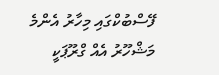ފޭސްބުކްގައި މިހާރު އެންމެ މަޝްހޫރު އެއް ގްރޫޕަކީ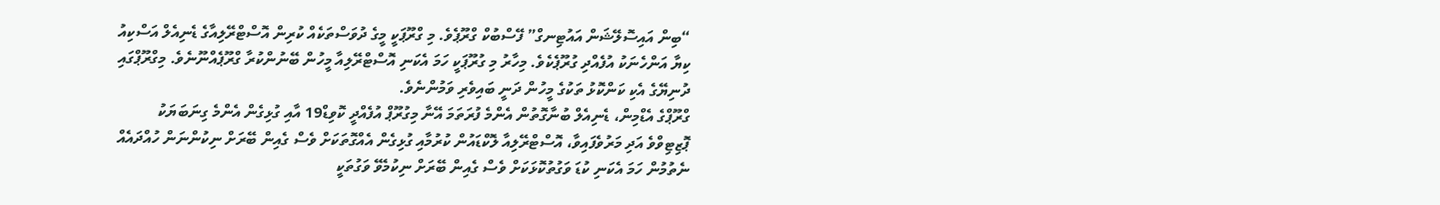“ބިން އައިސޮލޭޝަން އައުޓިނގް” ފޭސްބުކް ގްރޫޕެވެ. މި ގްރޫޕަކީ މީގެ ދުވަސްތަކެއް ކުރިން އޮސްޓްރޭލިއާގެ ޑެނިއެލް އަސްކިއު ކިޔާ އަންހެނަކު އުފެއްދި ގުރޫޕެކެވެ. މިހާރު މި ގުރޫޕަކީ ހަމަ އެކަނި އޮސްޓްރޭލިއާ މީހުން ބޭނުންކުރާ ގްރޫޕެއްނޫނެވެ. މިގްރޫޕްގައި ދުނިޔޭގެ އެކި ކަންކޮޅު ތަކުގެ މީހުން ދަނީ ބައިވެރި ވަމުންނެވެ.
ގްރޫޕްގެ އެޑްމިން، ޑެނިއެލް ބުނާގޮތުން އެންމެ ފުރަތަމަ އޭނާ މިގުރޫޕް އުފެއްދީ ކޮވިޑް19 އާއި ގުޅިގެން އެންމެ ގިނަބަޔަކު ޕޮޒިޓިވްވެ އަދި މަރުވެފައިވާ، އޮސްޓްރޭލިއާ ލޮކްޑައުން ކުރުމާއި ގުޅިގެން އެއްގޮތަކަށް ވެސް ގެއިން ބޭރަށް ނިކުންނަން ހުއްދައެއް ނެތުމުން ހަމަ އެކަނި ކުޑަ ވަގުތުކޮޅަކަށް ވެސް ގެއިން ބޭރަށް ނިކުމެވޭ ވަގުތަކީ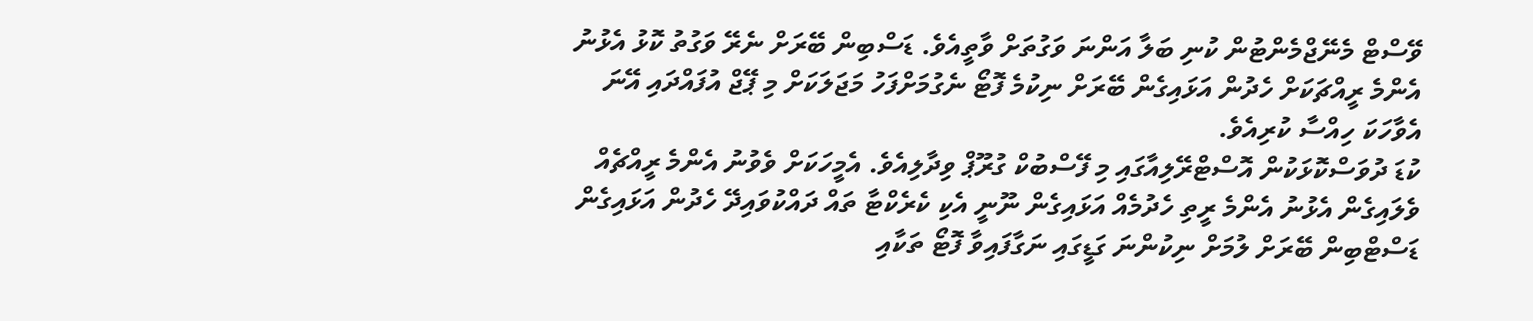ވޭސްޓް މެނޭޖްމެންޓުން ކުނި ބަލާ އަންނަ ވަގުތަށް ވާތީއެވެ. ޑަސްބިން ބޭރަށް ނެރޭ ވަގުތު ކޮޅު އެޅުނު އެންމެ ރީއްޗަކަށް ހެދުން އަޅައިގެން ބޭރަށް ނިކުމެ ފޮޓޯ ނެގުމަށްފަހު މަޖަލަކަށް މި ޕޭޖް އުފައްދައި އޭނަ އެވާހަކަ ހިއްސާ ކުރިއެވެ.
ކުޑަ ދުވަސްކޮޅަކުން އޮސްޓްރޭލިއާގައި މި ފޭސްބުކް ގުރޫޕް ވިދާލިއެވެ. އެމީހަކަށް ވެވުނު އެންމެ ރީއްޗެއް ވެލައިގެން އެޅުނު އެންމެ ރީތި ހެދުމެއް އަޅައިގެން ނޫނީ އެކި ކެރެކްޓާ ތައް ދައްކުވައިދޭ ހެދުން އަޅައިގެން ޑަސްޓްބިން ބޭރަށް ލުމަށް ނިކުންނަ ގަޑީގައި ނަގާފައިވާ ފޮޓޯ ތަކާއި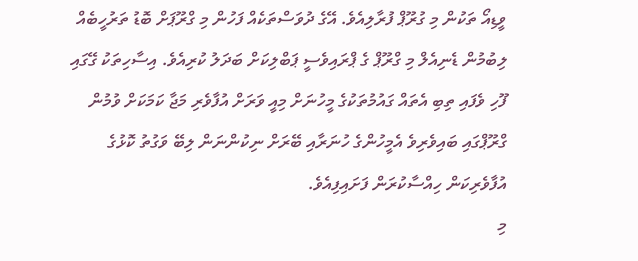ވީޑިއޯ ތަކުން މި ގުރޫޕް ފުރާލިއެވެ. އޭގެ ދުވަސްތަކެއް ފަހުން މި ގްރޫޕަށް ބޮޑު ތަރުހީބެއް ލިބުމުން ޑެނިއެލް މި ގްރޫޕް ގެ ޕްރައިވެސީ ޕަބްލިކަށް ބަދަލު ކުރިއެވެ. އިސާހިތަކު ގޭގައި ފޫހި ވެފައި ތިބި އެތައް ގައުމުތަކުގެ މީހުނަށް މިއީ ވަރަށް އުފާވެރި މަޖާ ކަމަކަށް ވުމުން ގްރޫޕްގައި ބައިވެރިވެ އެމީހުންގެ ހުނަރާއި ބޭރަށް ނިކުންނަން ލިބޭ ވަގުތު ކޮޅުގެ އުފާވެރިކަން ހިއްސާކުރަން ފަށައިފިއެވެ.
މި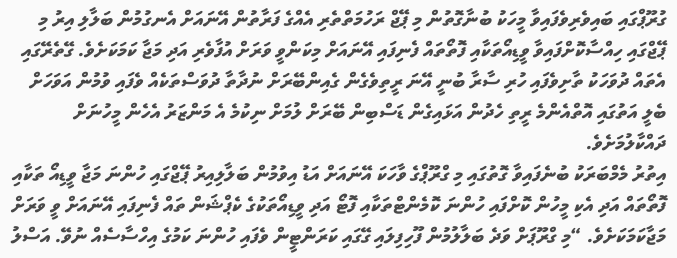ގުރޫޕްގައި ބައިވެރިވެފައިވާ މީހަކު ބުނާގޮތުން މި ޕޭޖް ރަހުމަތްތެރި އެއްގެ ފަރާތުން އޭނައަށް އެނގުމުން ބަލާލި އިރު މި ޕޭޖްގައި ހިއްސާކޮށްފައިވާ ވީޑިއޯތަކާއި ފޮތޯތައް ފެނިފައި އޭނައަށް މިކަންވީ ވަރަށް އުފާވެރި އަދި މަޖާ ކަމަކަށެވެ. ގޭތެރޭގައި އެތައް ދުވަހަކު ތާށިވެފައި ހުރި ސާރާ ބުނީ އޭނަ ރީތިވެގެން ގެއިންބޭރަށް ނުދާތާ ދުވަސްތަކެއް ވެފައި ވުމުން އަވަހަށް ބެލީ އަތުގައި އޮތްއެންމެ ރީތި ހެދުން އަޅައިގެން ޑަސްބިން ބޭރަށް ލުމަށް ނިކުމެ އެ މަންޒަރު އެހެން މީހުނަށް ދައްކާލުމަށެވެ.
އިތުރު މެމްބަރަކު ބުނެފައިވާ ގޮތުގައި މި ގްރޫޕްގެ ވާހަކަ އޭނައަށް އަޑު އިވުމުން ބަލާލިއިރު ޕޭޖްގައި ހުންނަ މަޖާ ވީޑިއޯ ތަކާއި ފޮތޯތައް އަދި އެކި މީހުން ކޮށްފައި ހުންނަ ކޮމެންޓްތަކާއި ފޮޓޯ އަދި ވީޑިއޯތަކުގެ ކެޕްޝަން ތައް ފެނިފައި އޭނައަށް ވީ ވަރަށް މަޖާކަމަކަށެވެ. “މި ގްރޫޕަށް ވަދެ ބަލާލުމުން ފޫހިފިލައި ގޭގައި ކަރަންޓީން ވެފައި ހުންނަ ކަމުގެ އިހްސާސެއް ނުވޭ. އަސްލު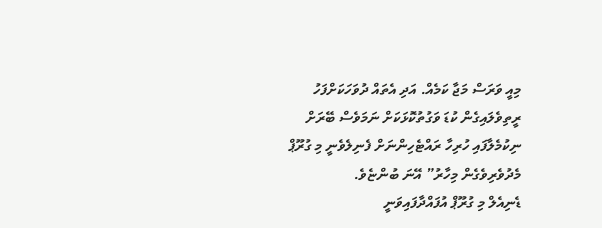މިއީ ވަރަސް މަޖާ ކަމެއް. އަދި އެތައް ދުވަހަކަށްފަހު ރީތިވެލައިގެން ކުޑަ ވަގުތުކޮޅަކަށް ނަމަވެސް ބޭރަށް ނިކުމެލާފައި ހުރިހާ ރައްޓެހިންނަށް ފެނިލެވެނީ މި ގުރޫޕް މެދުވެރިވެގެން މިހާރު” އޭނަ ބުންޏެވެ.
ޑެނިއެލް މި ގުރޫޕް އުފައްދާފައިވަނީ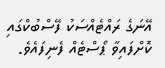އޭނަގެ ރައްޓެއްސަކު ފޭސްބުކްގައި ކޮށްފައިވާ ޕޯސްޓެއް ފެނިފައެވެ.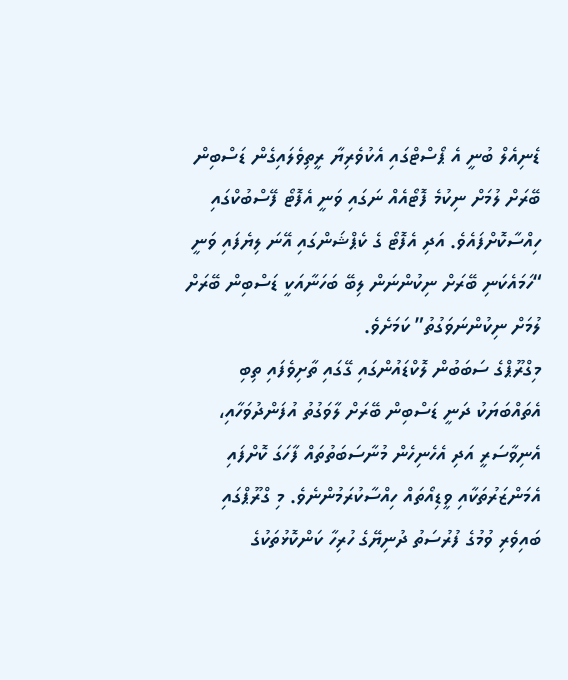ޑެނިއެލް ބުނީ އެ ޕޯސްޓްގައި އެކުވެރިޔާ ރީތިވެލައިގެން ޑަސްބިން ބޭރަށް ލުމަށް ނިކުމެ ފޮޓޯއެއް ނަގައި ވަނީ އެފޮޓޯ ފޭސްބުކްގައި ހިއްސާކޮށްފައެވެ. އަދި އެފޮޓޯ ގެ ކެޕްޝަންގައި އޭނަ ލިޔެފައި ވަނީ “ހަމައެކަނި ބޭރަށް ނިކުންނަން ލިބޭ ބަހަނާއަކީ ޑަސްބިން ބޭރަށް ލުމަށް ނިކުންނަވަގުތު” ކަމަށެވެ.
މިގްރޫޕްގެ ސަބަބުން ލޮކްޑައުންގައި ގޭގައި ތާށިވެފައި ތިބި އެތައްބަޔަކު ދަނީ ޑަސްބިން ބޭރަށް ލާވަގުތު އުފަންދުވަހާއި، އެނިވާސަރީ އަދި އެހެނިހެން މުނާސަބަތުތައް ފާހަގަ ކޮށްފައި އެމަންޒަރުތަކާއި ވީޑިއޯތައް ހިއްސާކުރަމުންނެވެ. މި ގްރޫޕްގައި ބައިވެރި ވުމުގެ ފުރުސަތު ދުނިޔޭގެ ހުރިހާ ކަންކޮޅުތަކުގެ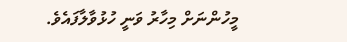މީހުންނަށް މިހާރު ވަނީ ހުޅުވާލާފައެވެ.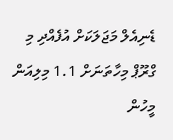ޑެނިއެލް މަޖަލަކަށް އުފެއްދި މި ގްރޫޕް މިހާތަނަށް 1.1 މިލިއަން މީހުން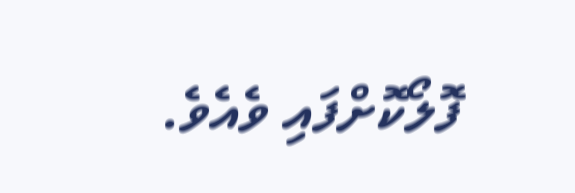ފޮލޯކޮށްފައި ވެއެވެ.